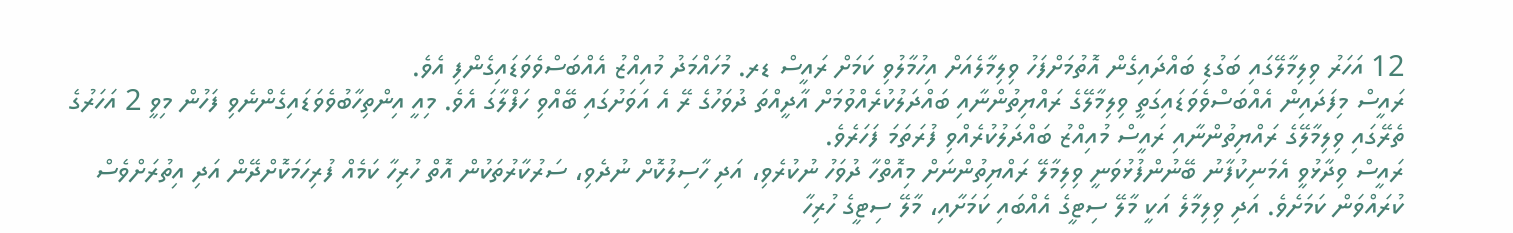12 އަހަރު ވިލިމާލޭގައި ބަގުޑި ބައްދައިގެން އޮތުމަށްފަހު ވިލިމާލެއަށް އިހުމާލުވި ކަމަށް ރައީސް ޑރ. މުހައްމަދު މުއިއްޒު އެއްބަސްވެވަޑައިގެންފި އެވެ.
ރައީސް މިފަދައިން އެއްބަސްވެވަޑައިގަތީ ވިލިމާލޭގެ ރައްޔިތުންނާއި ބައްދަލުކުރެއްވުމަށް އާދީއްތަ ދުވަހުގެ ރޭ އެ އަވަށުގައި ބޭއްވި ހަފްލާގަ އެވެ. މިއީ އިންތިހާބުވެވަޑައިގެންނެވި ފަހުން މިވީ 2 އަހަރުގެ ތެރޭގައި ވިލިމާލޭގެ ރައްޔިތުންނާއި ރައީސް މުއިއްޒު ބައްދަލުކުރެއްވި ފުރަތަމަ ފަހަރެވެ.
ރައީސް ވިދާޅުވީ އެމަނިކުފާނު ބޭނުންފުޅުވަނީ ވިލިމާލޭ ރައްޔިތުންނަށް މިއޮތްހާ ދުވަހު ނުކުރެވި، އަދި ހާސިލުކޮށް ނުދެވި، ސަރުކާރުތަކުން އޮތް ހުރިހާ ކަމެއް ފުރިހަމަކޮށްދޭން އަދި އިތުރަށްވެސް ކުރައްވަން ކަމަށެވެ. އަދި ވިލިމާލެ އަކީ މާލޭ ސިޓީގެ އެއްބައި ކަމަށާއި، މާލޭ ސިޓީގެ ހުރިހާ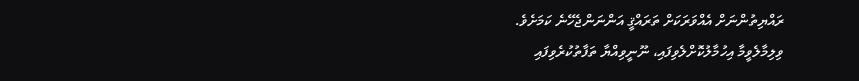ރައްޔިތުންނަށް އެއްވަރަކަށް ތަރައްޤީ އަންނަންޖެހޭނެ ކަމަށެވެ.
ވިލިމާލެވީމާ އިހުމާލުކޮށްލެވިފައި، ނޫނީވިއްޔާ ތަފާތުކުރެވިފައި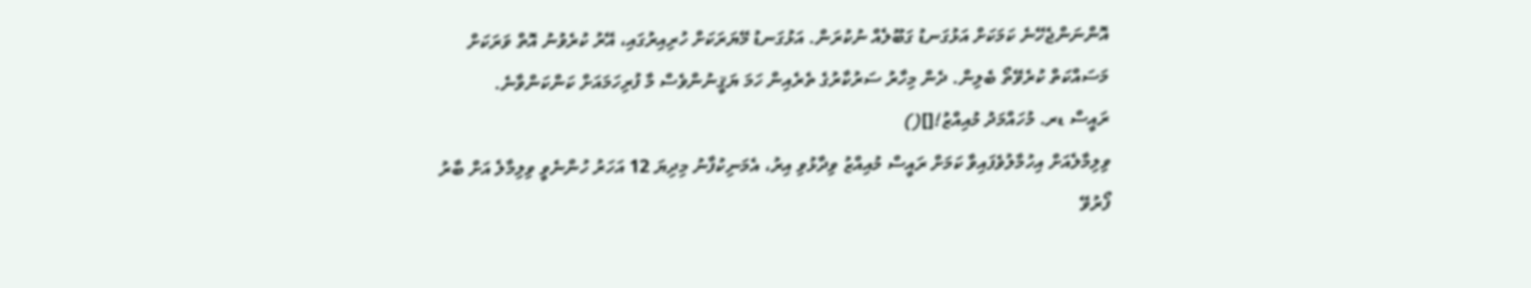އޮންނަންޖެހޭނެ ކަމަކަށް އަޅުގަނޑު ގަބޫލެއް ނުކުރަން. އަޅުގަނޑު މޭޔަރަކަށް ހުރިއިރުގައި، އޭރު ކުރެވުނު އޮތް ވަރަކަށް މަސައްކަތް ކުރެވޭތޯ ބެލިން. ދެން މިހާރު ސަރުކާރުގެ ތެރެއިން ހަމަ ޔަޤީނުންވެސް މާ ފުރިހަމައަށް ކަންކަންވާނެ.
ރައީސް ޑރ. މުހައްމަދު މުއިއްޒު![]()
ވިލިމާލެއަށް އިހުމާލުވެފައިވާ ކަމަށް ރައީސް މުއިއްޒު ވިދާޅުވި އިރު، އެމަނިކުފާނު މިދިޔަ 12 އަހަރު ހުންނެވީ ވިލިމާލެ އަށް ބާރު ފޯރުވޭ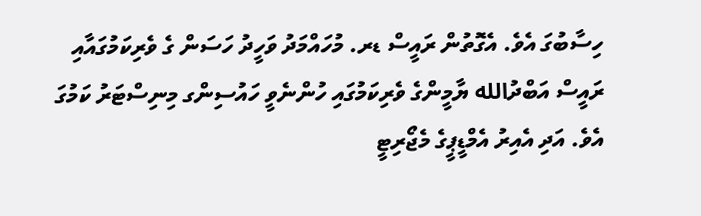ހިސާބުގަ އެވެ. އެގޮތުން ރައީސް ޑރ. މުހައްމަދު ވަހީދު ހަސަން ގެ ވެރިކަމުގައާއި ރައީސް އަބްދުالله ޔާމީންގެ ވެރިކަމުގައި ހުންނެވީ ހައުސިންގ މިނިސްޓަރު ކަމުގަ އެވެ. އަދި އެއިރު އެމްޑީޕީގެ މެޖޯރިޓީ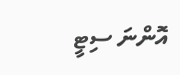އޮންނަ ސިޓީ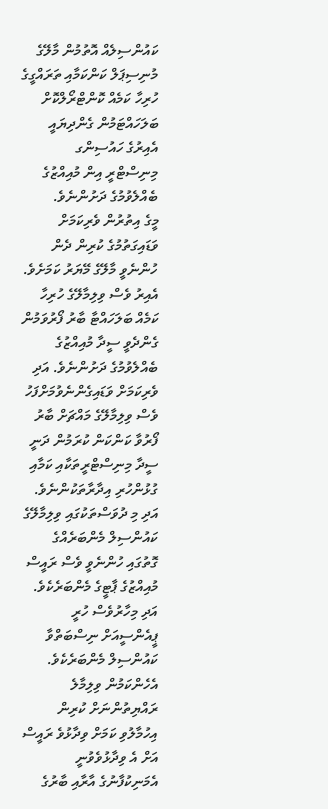ކައުންސިލެއް އޮތުމުން މާލޭގެ މުނިސިޕަލް ކަންކަމާއި ތަރައްގީގެ ހުރިހާ ކަމެއް ކޮންޓްރޯލްކޮށް ބަލަހައްޓަމުން ގެންދިޔައީ އެއިރުގެ ހައުސިންގ މިނިސްޓްރީ އިން މުއިއްޒުގެ ބެއްލެވުމުގެ ދަށުންނެވެ.
މީގެ އިތުރުން ވެރިކަމަށް ވަޑައިގަތުމުގެ ކުރިން ދެން ހުންނެވީ މާލޭގެ މޭޔަރު ކަމަށެވެ. އެއިރު ވެސް ވިލިމާލޭގެ ހުރިހާ ކަމެއް ބަލަހައްޓާ ބާރު ފޯރުވަމުން ގެންދެވީ ސީދާ މުއިއްޒުގެ ބެއްލެވުމުގެ ދަށުންނެވެ. އަދި ވެރިކަމަށް ވަޑައިގެންނެވުމަށްފަހު ވެސް ވިލިމާލޭގެ މައްޗަށް ބާރު ފޯރުވާ ކަންކަން ކުރަމުން ދަނީ ސީދާ މިނިސްޓްރީތަކާއި ކަމާއި ގުޅުންހުރި އިދާރާތަކުންނެވެ.
އަދި މި ދުވަސްތަކުގައި ވިލިމާލޭގެ ކައުންސިލް މެންބަރެއްގެ ގޮތުގައި ހުންނެވީ ވެސް ރައީސް މުއިއްޒުގެ ޕާޓީގެ މެންބަރެކެވެ. އަދި މިހާރުވެސް ހުރީ ޕީއެންސީއަށް ނިސްބަތްވާ ކައުންސިލް މެންބަރެކެވެ. އެހެންކަމުން ވިލިމާލެ ރައްޔިތުންނަށް ކުރިން އިހުމާލުވި ކަމަށް ވިދާޅުވެ ރައީސް އަށް އެ ވިދާޅުވެވުނީ އެމަނިކުފާނުގެ އާރާއި ބާރުގެ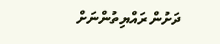ދަށުން ރައްޔިތުންނަށް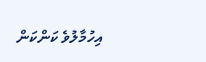އިހުމާލުވެ ކަންކަން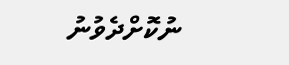ނުކޮށްދެވުނު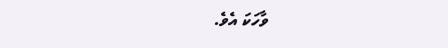ވާހަކަ އެވެ.